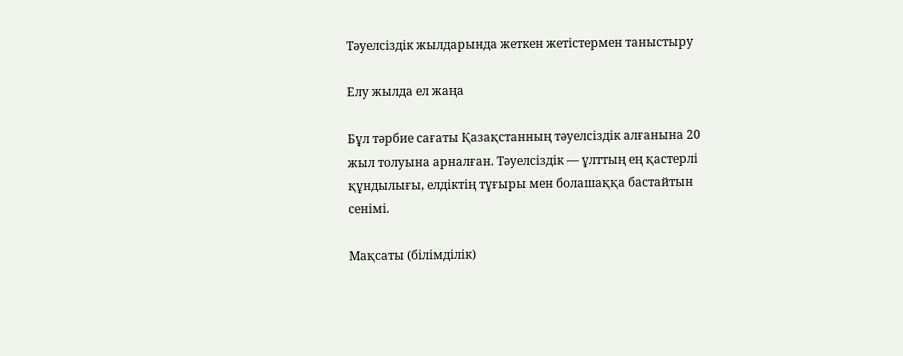Тәуелсіздік жылдарында жеткен жетістермен таныстыру

Елу жылда ел жаңа

Бұл тәрбие сағаты Қазақстанның тәуелсіздік алғанына 20 жыл толуына арналған. Тәуелсіздік — ұлттың ең қастерлі құндылығы, елдіктің тұғыры мен болашаққа бастайтын сенімі.

Мақсаты (білімділік)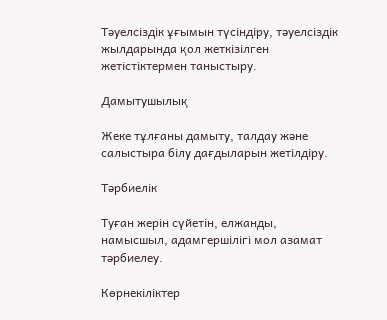Тәуелсіздік ұғымын түсіндіру, тәуелсіздік жылдарында қол жеткізілген жетістіктермен таныстыру.

Дамытушылық

Жеке тұлғаны дамыту, талдау және салыстыра білу дағдыларын жетілдіру.

Тәрбиелік

Туған жерін сүйетін, елжанды, намысшыл, адамгершілігі мол азамат тәрбиелеу.

Көрнекіліктер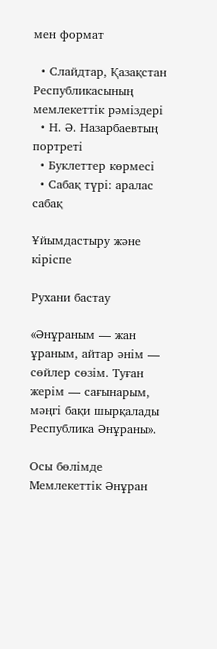мен формат

  • Слайдтар, Қазақстан Республикасының мемлекеттік рәміздері
  • Н. Ә. Назарбаевтың портреті
  • Буклеттер көрмесі
  • Сабақ түрі: аралас сабақ

Ұйымдастыру және кіріспе

Рухани бастау

«Әнұраным — жан ұраным, айтар әнім — сөйлер сөзім. Туған жерім — сағынарым, мәңгі бақи шырқалады Республика Әнұраны».

Осы бөлімде Мемлекеттік Әнұран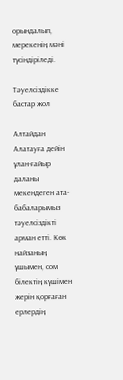орындалып, мерекенің мәні түсіндіріледі.

Тәуелсіздікке бастар жол

Алтайдан Алатауға дейін ұлан-ғайыр даланы мекендеген ата-бабаларымыз тәуелсіздікті арман етті. Көк найзаның ұшымен, сом білектің күшімен жерін қорғаған ерлердің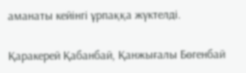аманаты кейінгі ұрпаққа жүктелді.

Қаракерей Қабанбай, Қанжығалы Бөгенбай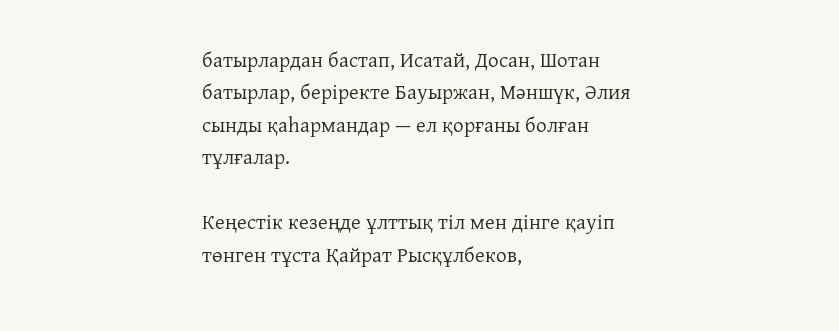батырлардан бастап, Исатай, Досан, Шотан батырлар, беріректе Бауыржан, Мәншүк, Әлия сынды қаһармандар — ел қорғаны болған тұлғалар.

Кеңестік кезеңде ұлттық тіл мен дінге қауіп төнген тұста Қайрат Рысқұлбеков,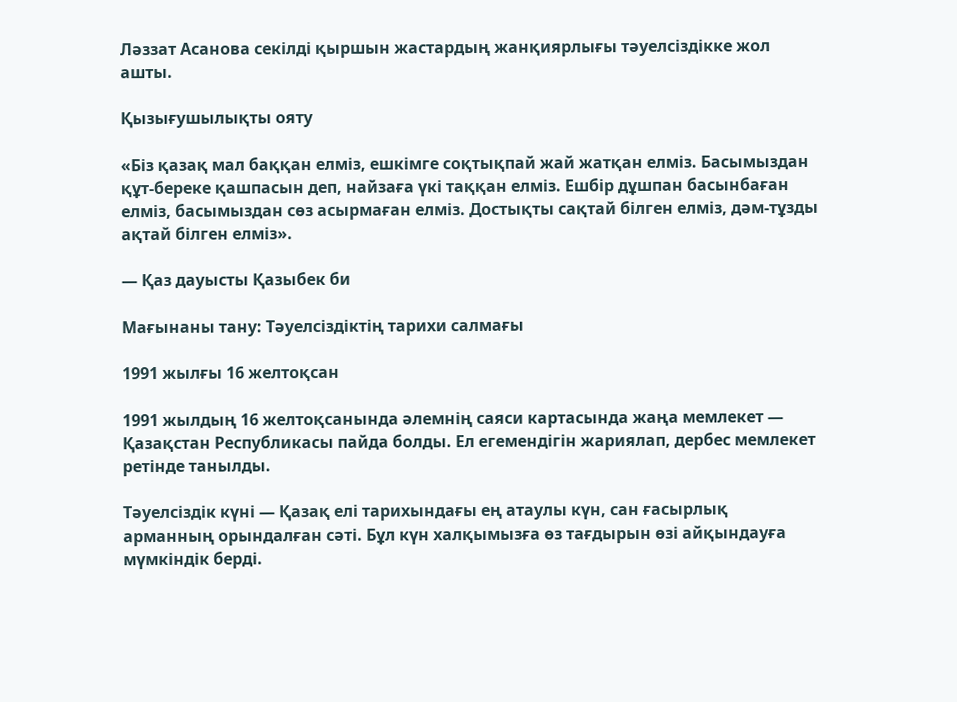Ләззат Асанова секілді қыршын жастардың жанқиярлығы тәуелсіздікке жол ашты.

Қызығушылықты ояту

«Біз қазақ мал баққан елміз, ешкімге соқтықпай жай жатқан елміз. Басымыздан құт-береке қашпасын деп, найзаға үкі таққан елміз. Ешбір дұшпан басынбаған елміз, басымыздан сөз асырмаған елміз. Достықты сақтай білген елміз, дәм-тұзды ақтай білген елміз».

— Қаз дауысты Қазыбек би

Мағынаны тану: Тәуелсіздіктің тарихи салмағы

1991 жылғы 16 желтоқсан

1991 жылдың 16 желтоқсанында әлемнің саяси картасында жаңа мемлекет — Қазақстан Республикасы пайда болды. Ел егемендігін жариялап, дербес мемлекет ретінде танылды.

Тәуелсіздік күні — Қазақ елі тарихындағы ең атаулы күн, сан ғасырлық арманның орындалған сәті. Бұл күн халқымызға өз тағдырын өзі айқындауға мүмкіндік берді.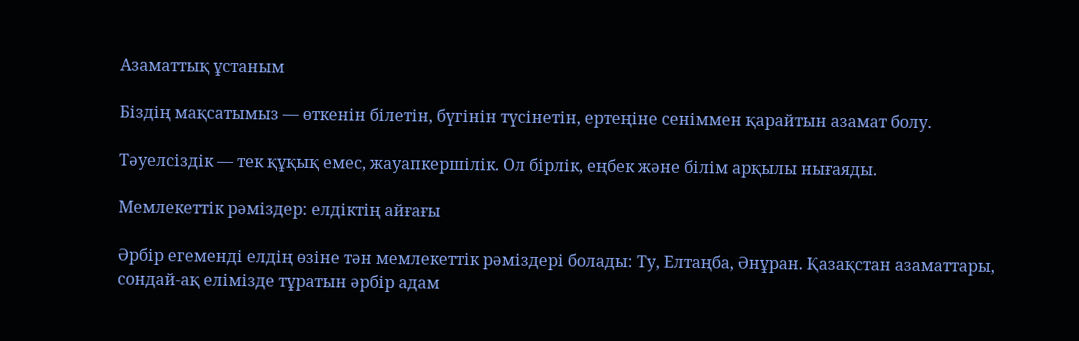Азаматтық ұстаным

Біздің мақсатымыз — өткенін білетін, бүгінін түсінетін, ертеңіне сеніммен қарайтын азамат болу.

Тәуелсіздік — тек құқық емес, жауапкершілік. Ол бірлік, еңбек және білім арқылы нығаяды.

Мемлекеттік рәміздер: елдіктің айғағы

Әрбір егеменді елдің өзіне тән мемлекеттік рәміздері болады: Ту, Елтаңба, Әнұран. Қазақстан азаматтары, сондай-ақ елімізде тұратын әрбір адам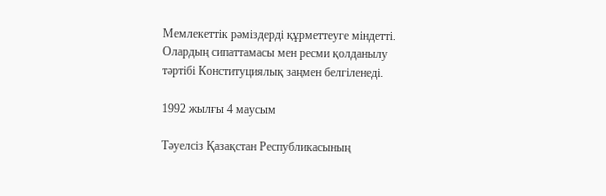Мемлекеттік рәміздерді құрметтеуге міндетті. Олардың сипаттамасы мен ресми қолданылу тәртібі Конституциялық заңмен белгіленеді.

1992 жылғы 4 маусым

Тәуелсіз Қазақстан Республикасының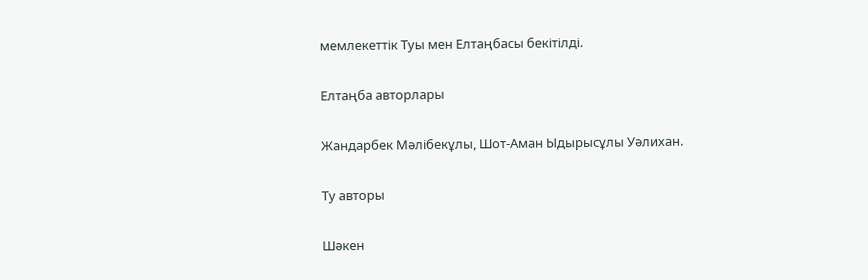мемлекеттік Туы мен Елтаңбасы бекітілді.

Елтаңба авторлары

Жандарбек Мәлібекұлы, Шот-Аман Ыдырысұлы Уәлихан.

Ту авторы

Шәкен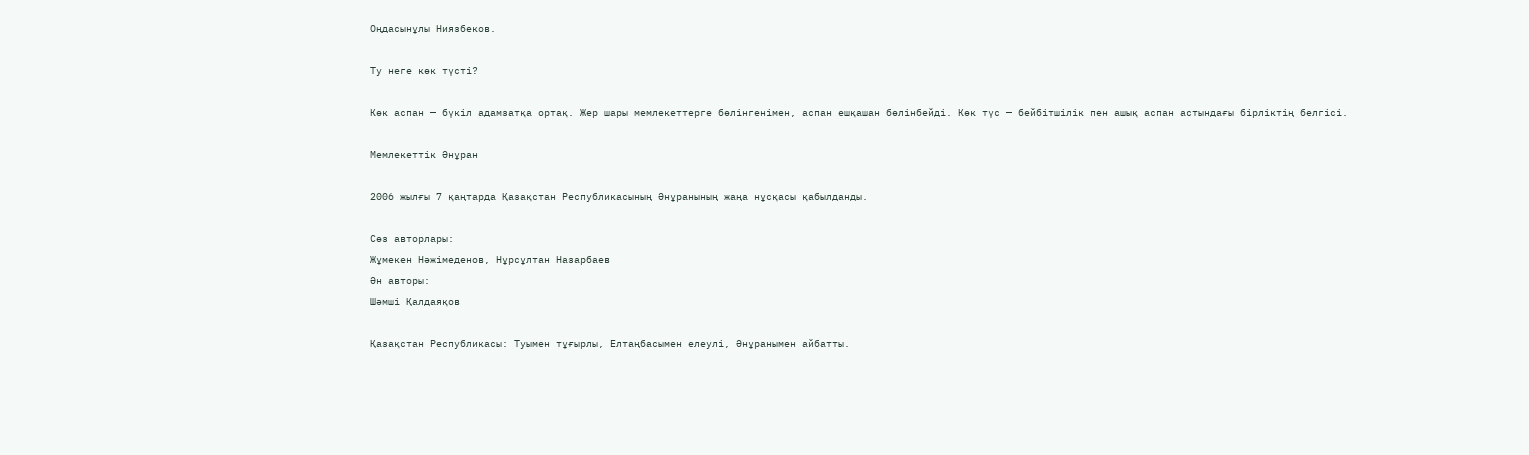Оңдасынұлы Ниязбеков.

Ту неге көк түсті?

Көк аспан — бүкіл адамзатқа ортақ. Жер шары мемлекеттерге бөлінгенімен, аспан ешқашан бөлінбейді. Көк түс — бейбітшілік пен ашық аспан астындағы бірліктің белгісі.

Мемлекеттік Әнұран

2006 жылғы 7 қаңтарда Қазақстан Республикасының Әнұранының жаңа нұсқасы қабылданды.

Сөз авторлары:
Жұмекен Нәжімеденов, Нұрсұлтан Назарбаев
Ән авторы:
Шәмші Қалдаяқов

Қазақстан Республикасы: Туымен тұғырлы, Елтаңбасымен елеулі, Әнұранымен айбатты.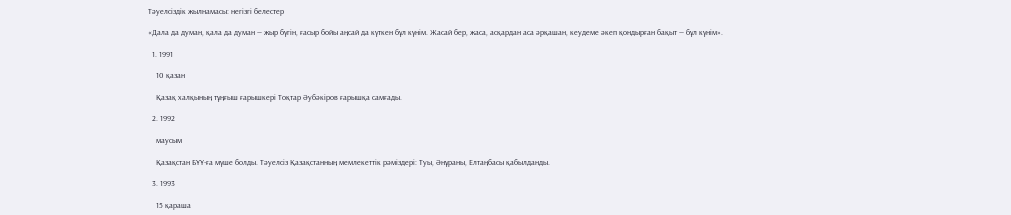Тәуелсіздік жылнамасы: негізгі белестер

«Дала да думан, қала да думан — жыр бүгін, ғасыр бойы аңсай да күткен бұл күнім. Жасай бер, жаса, асқардан аса әрқашан, кеудеме әкеп қондырған бақыт — бұл күнім».

  1. 1991

    10 қазан

    Қазақ халқының тұңғыш ғарышкері Тоқтар Әубәкіров ғарышқа самғады.

  2. 1992

    маусым

    Қазақстан БҰҰ-ға мүше болды. Тәуелсіз Қазақстанның мемлекеттік рәміздері: Туы, Әнұраны, Елтаңбасы қабылданды.

  3. 1993

    15 қараша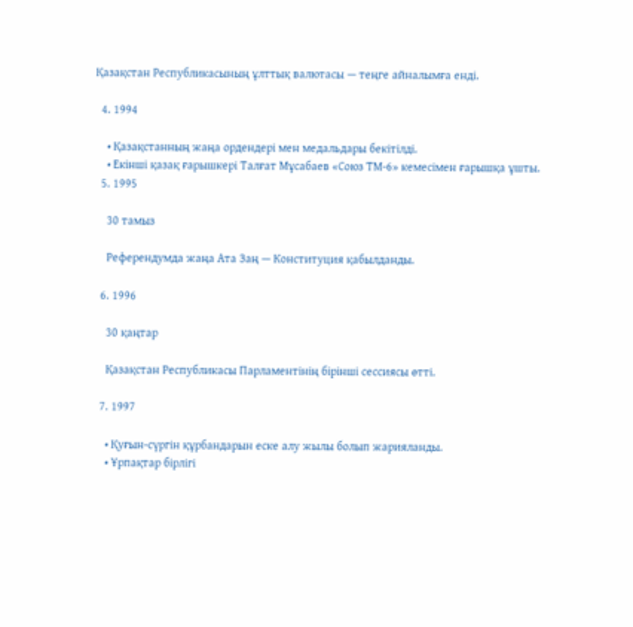Қазақстан Республикасының ұлттық валютасы — теңге айналымға енді.

  4. 1994

    • Қазақстанның жаңа ордендері мен медальдары бекітілді.
    • Екінші қазақ ғарышкері Талғат Мұсабаев «Союз ТМ-6» кемесімен ғарышқа ұшты.
  5. 1995

    30 тамыз

    Референдумда жаңа Ата Заң — Конституция қабылданды.

  6. 1996

    30 қаңтар

    Қазақстан Республикасы Парламентінің бірінші сессиясы өтті.

  7. 1997

    • Қуғын-сүргін құрбандарын еске алу жылы болып жарияланды.
    • Ұрпақтар бірлігі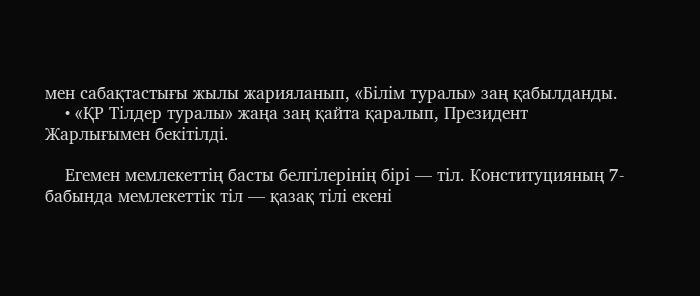мен сабақтастығы жылы жарияланып, «Білім туралы» заң қабылданды.
    • «ҚР Тілдер туралы» жаңа заң қайта қаралып, Президент Жарлығымен бекітілді.

    Егемен мемлекеттің басты белгілерінің бірі — тіл. Конституцияның 7-бабында мемлекеттік тіл — қазақ тілі екені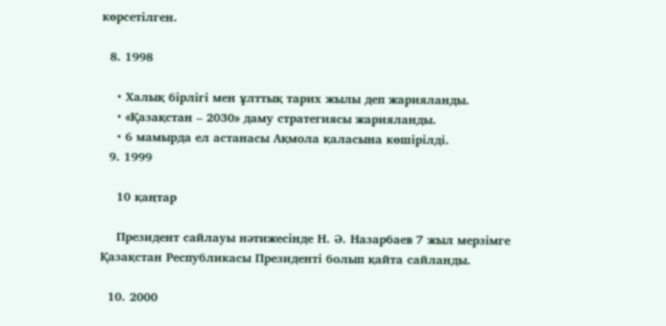көрсетілген.

  8. 1998

    • Халық бірлігі мен ұлттық тарих жылы деп жарияланды.
    • «Қазақстан – 2030» даму стратегиясы жарияланды.
    • 6 мамырда ел астанасы Ақмола қаласына көшірілді.
  9. 1999

    10 қаңтар

    Президент сайлауы нәтижесінде Н. Ә. Назарбаев 7 жыл мерзімге Қазақстан Республикасы Президенті болып қайта сайланды.

  10. 2000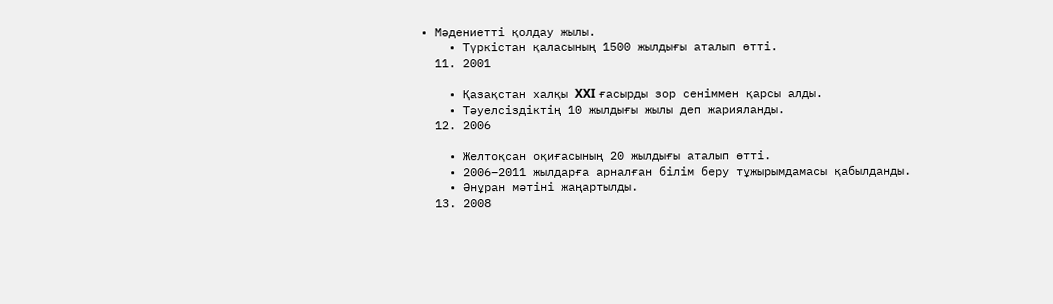• Мәдениетті қолдау жылы.
    • Түркістан қаласының 1500 жылдығы аталып өтті.
  11. 2001

    • Қазақстан халқы XXI ғасырды зор сеніммен қарсы алды.
    • Тәуелсіздіктің 10 жылдығы жылы деп жарияланды.
  12. 2006

    • Желтоқсан оқиғасының 20 жылдығы аталып өтті.
    • 2006–2011 жылдарға арналған білім беру тұжырымдамасы қабылданды.
    • Әнұран мәтіні жаңартылды.
  13. 2008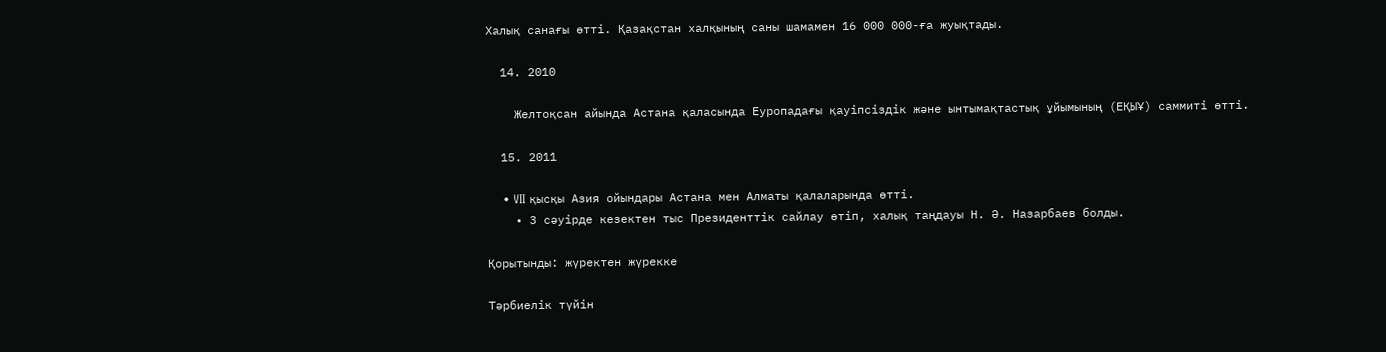Халық санағы өтті. Қазақстан халқының саны шамамен 16 000 000-ға жуықтады.

  14. 2010

    Желтоқсан айында Астана қаласында Еуропадағы қауіпсіздік және ынтымақтастық ұйымының (ЕҚЫҰ) саммиті өтті.

  15. 2011

    • VII қысқы Азия ойындары Астана мен Алматы қалаларында өтті.
    • 3 сәуірде кезектен тыс Президенттік сайлау өтіп, халық таңдауы Н. Ә. Назарбаев болды.

Қорытынды: жүректен жүрекке

Тәрбиелік түйін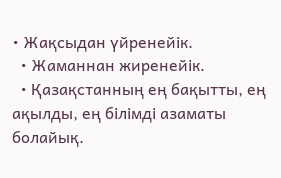• Жақсыдан үйренейік.
  • Жаманнан жиренейік.
  • Қазақстанның ең бақытты, ең ақылды, ең білімді азаматы болайық.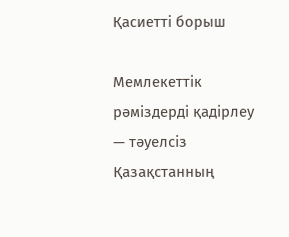Қасиетті борыш

Мемлекеттік рәміздерді қадірлеу — тәуелсіз Қазақстанның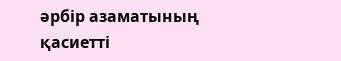әрбір азаматының қасиетті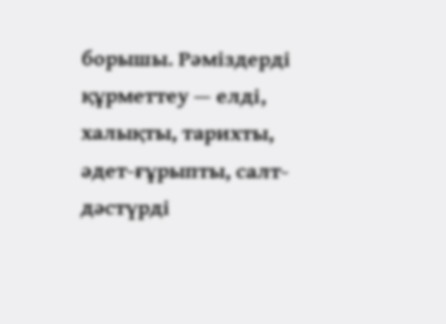борышы. Рәміздерді құрметтеу — елді, халықты, тарихты, әдет-ғұрыпты, салт-дәстүрді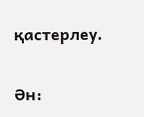қастерлеу.

Ән: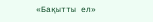«Бақытты ел»